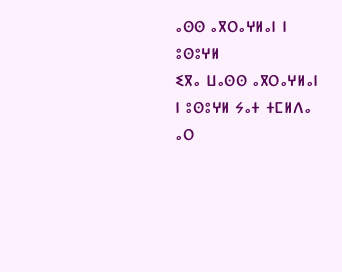ⴰⵙⵙ ⴰⴳⵔⴰⵖⵍⴰⵏ ⵏ ⵓⵙⵓⵖⵍ
ⵉⴳⴰ ⵡⴰⵙⵙ ⴰⴳⵔⴰⵖⵍⴰⵏ ⵏ ⵓⵙⵓⵖⵍ ⵢⴰⵜ ⵜⵎⵍⴷⴰ ⴰⵔ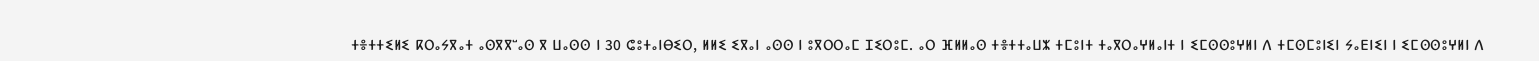ⵜⴻⵜⵜⵉⵍⵉ ⴽⵔⴰⵢⴳⴰⵜ ⴰⵙⴳⴳⵯⴰⵙ ⴳ ⵡⴰⵙⵙ ⵏ 30 ⵛⵓⵜⴰⵏⴱⵉⵔ, ⵍⵍⵉ ⵉⴳⴰⵏ ⴰⵙⵙ ⵏ ⵓⴳⵔⵔⴰⵎ ⵊⵉⵔⵓⵎ. ⴰⵔ ⴼⵍⵍⴰⵙ ⵜⴻⵜⵜⴰⵡⵣ ⵜⵎⵓⵏⵜ ⵜⴰⴳⵔⴰⵖⵍⴰⵏⵜ ⵏ ⵉⵎⵙⵙⵓⵖⵍⵏ ⴷ ⵜⵎⵙⵎⵓⵏⵉⵏ ⵢⴰⴹⵏⵉⵏ ⵏ ⵉⵎⵙⵙⵓⵖⵍⵏ ⴷ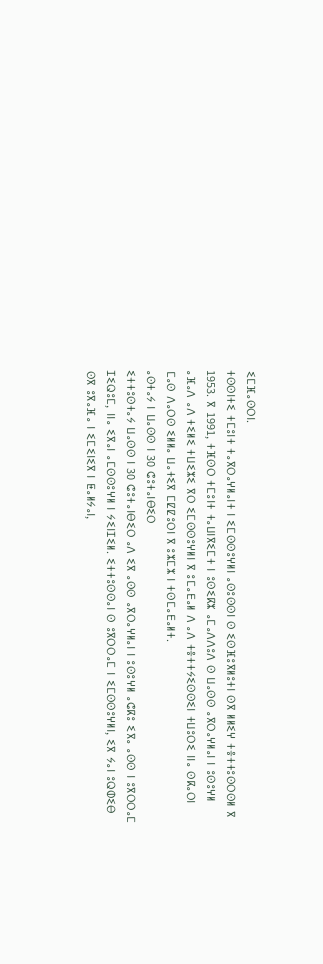ⵉⵎⴼⴰⵙⵔⵏ.
ⵜⵙⵙⵏⵜⵉ ⵜⵎⵓⵏⵜ ⵜⴰⴳⵔⴰⵖⵍⴰⵏⵜ ⵏ ⵉⵎⵙⵙⵓⵖⵍⵏ ⴰⵙⵓⵙⵙⵏ ⵙ ⵉⵙⴼⵓⴳⵍⵓⵜⵏ ⵙⴳ ⵍⵍⵉⵖ ⵜⴻⵜⵜⵓⵙⵔⵙⵍ ⴳ 1953. ⴳ 1991, ⵜⴼⵙⵔ ⵜⵎⵓⵏⵜ ⵜⴰⵡⵏⴳⵉⵎⵜ ⵏ ⵓⵙⵉⴽⵣ ⴰⵎⴰⴷⴷⵓⴷ ⵙ ⵡⴰⵙⵙ ⴰⴳⵔⴰⵖⵍⴰⵏ ⵏ ⵓⵙⵓⵖⵍ ⴰⴼⴰⴷ ⴰⴷ ⵜⵉⵍⵉ ⵜⵡⵉⵣⵉ ⴳⵔ ⵉⵎⵙⵙⵓⵖⵍⵏ ⴳ ⵓⵎⴰⴹⴰⵍ ⴷ ⴰⴷ ⵜⴻⵜⵜⵢⵉⵙⵙⵉⵏ ⵜⵡⵓⵔⵉ ⵏⵏⴰ ⵙⴽⴰⵔⵏ ⵎⴰⵙ ⴷⴰⵔⵙ ⵉⵍⵍⴰ ⵡⴰⵜⵉⴳ ⵎⵇⵇⵓⵔⵏ ⴳ ⵓⵣⵎⵣ ⵏ ⵜⵙⵎⴰⴹⴰⵍⵜ.
ⴰⵙⵜⴰⵢ ⵏ ⵡⴰⵙⵙ ⵏ 30 ⵛⵓⵜⴰⵏⴱⵉⵔ
ⵉⵜⵜⵓⵙⵜⴰⵢ ⵡⴰⵙⵙ ⵏ 30 ⵛⵓⵜⴰⵏⴱⵉⵔ ⴰⴷ ⵉⴳ ⴰⵙⵙ ⴰⴳⵔⴰⵖⵍⴰⵏ ⵏ ⵓⵙⵓⵖⵍ ⴰⵛⴽⵓ ⵉⴳⴰ ⴰⵙⵙ ⵏ ⵓⴳⵔⵔⴰⵎ ⵊⵉⵕⵓⵎ, ⵏⵏⴰ ⵉⴳⴰⵏ ⴰⵎⵙⵙⵓⵖⵍ ⵏ ⵢⵉⵏⵊⵉⵍ. ⵉⵜⵜⵓⵙⵙⴰⵏ ⵙ ⵓⴳⵔⵔⴰⵎ ⵏ ⵉⵎⵙⵙⵓⵖⵍⵏ, ⵉⴳ ⵢⴰⵏ ⵓⵕⵀⵉⴱ ⵙⴳ ⵓⴳⴰⴼⴰ ⵏ ⵉⵎⵉⵏⵉⴳ ⵏ ⵟⴰⵍⵢⴰⵏ,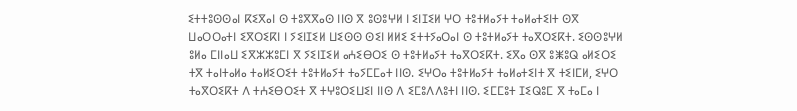ⵉⵜⵜⵓⵙⵙⴰⵏ ⴽⵉⴳⴰⵏ ⵙ ⵜⵓⴳⴳⴰⵙ ⵏⵏⵙ ⴳ ⵓⵙⵓⵖⵍ ⵏ ⵉⵏⵊⵉⵍ ⵖⵔ ⵜⵓⵜⵍⴰⵢⵜ ⵜⴰⵍⴰⵜⵉⵏⵜ ⵙⴳ ⵡⴰⵔⵔⴰⵜⵏ ⵉⴳⵔⵉⴽⵏ ⵏ ⵢⵉⵏⵊⵉⵍ ⵡⵉⵙⵙ ⵙⵉⵏ ⵍⵍⵉ ⵉⵜⵜⵢⴰⵔⴰⵏ ⵙ ⵜⵓⵜⵍⴰⵢⵜ ⵜⴰⴳⵔⵉⴽⵜ. ⵉⵙⵙⵓⵖⵍ ⵓⵍⴰ ⵎⵏⵏⴰⵡ ⵉⴳⵣⵣⵓⵎⵏ ⴳ ⵢⵉⵏⵊⵉⵍ ⴰⵄⵉⴱⵔⵉ ⵙ ⵜⵓⵜⵍⴰⵢⵜ ⵜⴰⴳⵔⵉⴽⵜ. ⵉⴳⴰ ⵙⴳ ⵓⵥⵓⵕ ⴰⵍⵉⵔⵉ ⵜⴳ ⵜⴰⵏⵜⴰⵍⴰ ⵜⴰⵍⵉⵔⵉⵜ ⵜⵓⵜⵍⴰⵢⵜ ⵜⴰⵢⵎⵎⴰⵜ ⵏⵏⵙ. ⵉⵖⵔⴰ ⵜⵓⵜⵍⴰⵢⵜ ⵜⴰⵍⴰⵜⵉⵏⵜ ⴳ ⵜⵉⵏⵎⵍ, ⵉⵖⵔ ⵜⴰⴳⵔⵉⴽⵜ ⴷ ⵜⵄⵉⴱⵔⵉⵜ ⴳ ⵜⵖⵓⵔⵉⵡⵉⵏ ⵏⵏⵙ ⴷ ⵉⵎⵓⴷⴷⵓⵜⵏ ⵏⵏⵙ. ⵉⵎⵎⵓⵜ ⵊⵉⵕⵓⵎ ⴳ ⵜⴰⵎⴰ ⵏ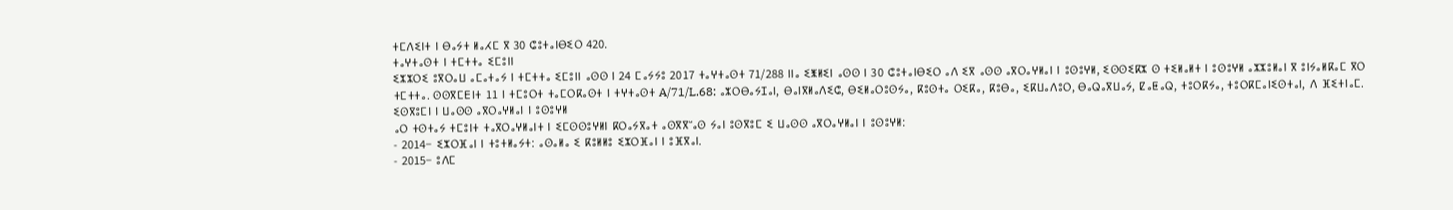ⵜⵎⴷⵉⵏⵜ ⵏ ⴱⴰⵢⵜ ⵍⴰⵃⵎ ⴳ 30 ⵛⵓⵜⴰⵏⴱⵉⵔ 420.
ⵜⴰⵖⵜⴰⵙⵜ ⵏ ⵜⵎⵜⵜⴰ ⵉⵎⵓⵏⵏ
ⵉⵣⵣⵔⵉ ⵓⴳⵔⴰⵡ ⴰⵎⴰⵜⴰⵢ ⵏ ⵜⵎⵜⵜⴰ ⵉⵎⵓⵏⵏ ⴰⵙⵙ ⵏ 24 ⵎⴰⵢⵢⵓ 2017 ⵜⴰⵖⵜⴰⵙⵜ 71/288 ⵏⵏⴰ ⵉⵥⵍⵉⵏ ⴰⵙⵙ ⵏ 30 ⵛⵓⵜⴰⵏⴱⵉⵔ ⴰⴷ ⵉⴳ ⴰⵙⵙ ⴰⴳⵔⴰⵖⵍⴰⵏ ⵏ ⵓⵙⵓⵖⵍ, ⵉⵙⵙⵉⴽⵣ ⵙ ⵜⵉⵍⴰⵍⵜ ⵏ ⵓⵙⵓⵖⵍ ⴰⵣⵣⵓⵍⴰⵏ ⴳ ⵓⵏⵢⴰⵍⴽⴰⵎ ⴳⵔ ⵜⵎⵜⵜⴰ. ⵙⵙⴳⵎⴹⵏⵜ 11 ⵏ ⵜⵎⵓⵔⵜ ⵜⴰⵎⵔⴽⴰⵙⵜ ⵏ ⵜⵖⵜⴰⵙⵜ A/71/L.68: ⴰⵣⵔⴱⴰⵢⵊⴰⵏ, ⴱⴰⵏⴳⵍⴰⴷⵉⵛ, ⴱⵉⵍⴰⵔⵓⵙⵢⴰ, ⴽⵓⵙⵜⴰ ⵔⵉⴽⴰ, ⴽⵓⴱⴰ, ⵉⴽⵡⴰⴷⵓⵔ, ⴱⴰⵕⴰⴳⵡⴰⵢ, ⵇⴰⵟⴰⵕ, ⵜⵓⵔⴽⵢⴰ, ⵜⵓⵔⴽⵎⴰⵏⵉⵙⵜⴰⵏ, ⴷ ⴼⵉⵜⵏⴰⵎ.
ⵉⵙⴳⵓⵎⵏ ⵏ ⵡⴰⵙⵙ ⴰⴳⵔⴰⵖⵍⴰⵏ ⵏ ⵓⵙⵓⵖⵍ
ⴰⵔ ⵜⵙⵜⴰⵢ ⵜⵎⵓⵏⵜ ⵜⴰⴳⵔⴰⵖⵍⴰⵏⵜ ⵏ ⵉⵎⵙⵙⵓⵖⵍⵏ ⴽⵔⴰⵢⴳⴰⵜ ⴰⵙⴳⴳⵯⴰⵙ ⵢⴰⵏ ⵓⵙⴳⵓⵎ ⵉ ⵡⴰⵙⵙ ⴰⴳⵔⴰⵖⵍⴰⵏ ⵏ ⵓⵙⵓⵖⵍ:
- 2014− ⵉⵣⵔⴼⴰⵏ ⵏ ⵜⵓⵜⵍⴰⵢⵜ: ⴰⵙⴰⵍⴰ ⵉ ⴽⵓⵍⵍⵓ ⵉⵣⵔⴼⴰⵏ ⵏ ⵓⴼⴳⴰⵏ.
- 2015− ⵓⴷⵎ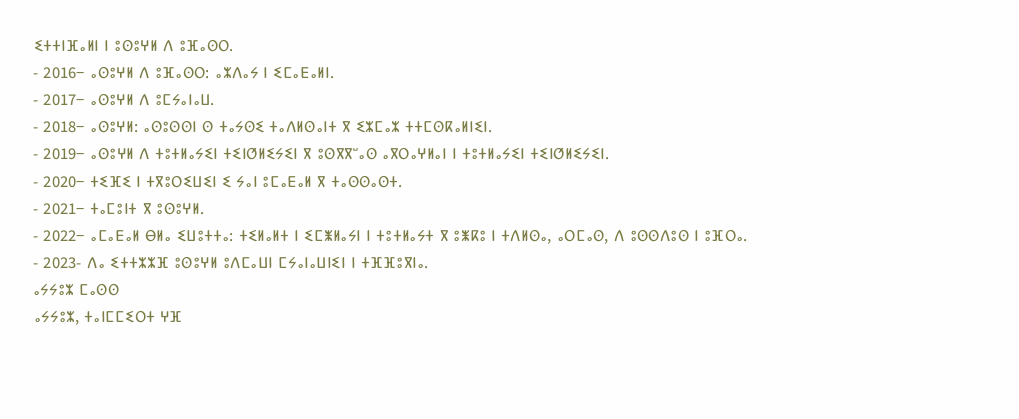ⵉⵜⵜⵏⴼⴰⵍⵏ ⵏ ⵓⵙⵓⵖⵍ ⴷ ⵓⴼⴰⵙⵔ.
- 2016− ⴰⵙⵓⵖⵍ ⴷ ⵓⴼⴰⵙⵔ: ⴰⵣⴷⴰⵢ ⵏ ⵉⵎⴰⴹⴰⵍⵏ.
- 2017− ⴰⵙⵓⵖⵍ ⴷ ⵓⵎⵢⴰⵏⴰⵡ.
- 2018− ⴰⵙⵓⵖⵍ: ⴰⵙⵓⵙⵙⵏ ⵙ ⵜⴰⵢⵙⵉ ⵜⴰⴷⵍⵙⴰⵏⵜ ⴳ ⵉⵣⵎⴰⵣ ⵜⵜⵎⵙⴽⴰⵍⵏⵉⵏ.
- 2019− ⴰⵙⵓⵖⵍ ⴷ ⵜⵓⵜⵍⴰⵢⵉⵏ ⵜⵉⵏⵚⵍⵉⵢⵉⵏ ⴳ ⵓⵙⴳⴳⵯⴰⵙ ⴰⴳⵔⴰⵖⵍⴰⵏ ⵏ ⵜⵓⵜⵍⴰⵢⵉⵏ ⵜⵉⵏⵚⵍⵉⵢⵉⵏ.
- 2020− ⵜⵉⴼⵉ ⵏ ⵜⴳⵓⵔⵉⵡⵉⵏ ⵉ ⵢⴰⵏ ⵓⵎⴰⴹⴰⵍ ⴳ ⵜⴰⵙⵙⴰⵙⵜ.
- 2021− ⵜⴰⵎⵓⵏⵜ ⴳ ⵓⵙⵓⵖⵍ.
- 2022− ⴰⵎⴰⴹⴰⵍ ⴱⵍⴰ ⵉⵡⵓⵜⵜⴰ: ⵜⵉⵍⴰⵍⵜ ⵏ ⵉⵎⵥⵍⴰⵢⵏ ⵏ ⵜⵓⵜⵍⴰⵢⵜ ⴳ ⵓⵥⴽⵓ ⵏ ⵜⴷⵍⵙⴰ, ⴰⵔⵎⴰⵙ, ⴷ ⵓⵙⵙⴷⵓⵙ ⵏ ⵓⴼⵔⴰ.
- 2023- ⴷⴰ ⵉⵜⵜⵣⵣⴼ ⵓⵙⵓⵖⵍ ⵓⴷⵎⴰⵡⵏ ⵎⵢⴰⵏⴰⵡⵏⵉⵏ ⵏ ⵜⴼⴼⵓⴳⵏⴰ.
ⴰⵢⵢⵓⵣ ⵎⴰⵙⵙ
ⴰⵢⵢⵓⵣ, ⵜⴰⵏⵎⵎⵉⵔⵜ ⵖⴼ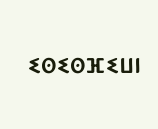ⵉⵙⵉⵙⴼⵉⵡⵏ